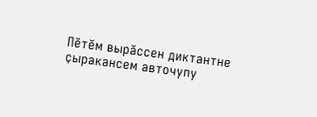Пӗтӗм вырӑссен диктантне ҫыракансем авточупу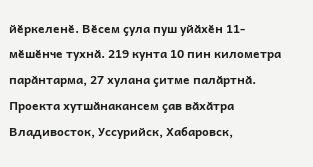йӗркеленӗ. Вӗсем ҫула пуш уйӑхӗн 11-мӗшӗнче тухнӑ. 219 кунта 10 пин километра парӑнтарма, 27 хулана ҫитме палӑртнӑ. Проекта хутшӑнакансем ҫав вӑхӑтра Владивосток, Уссурийск, Хабаровск,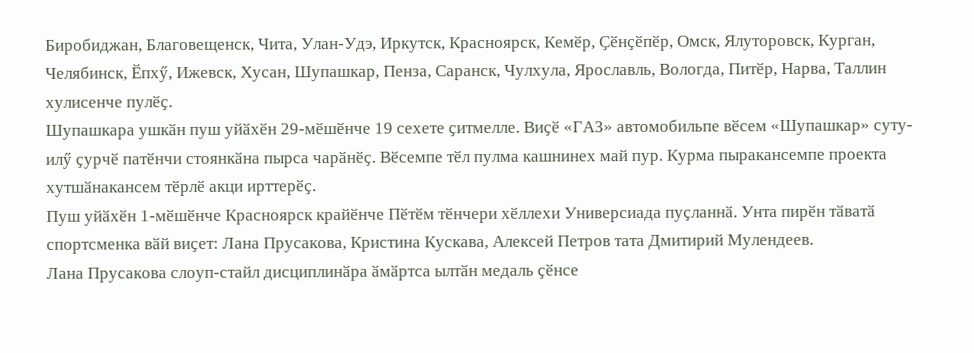Биробиджан, Благовещенск, Чита, Улан-Удэ, Иркутск, Красноярск, Кемӗр, Ҫӗнҫӗпӗр, Омск, Ялуторовск, Курган, Челябинск, Ӗпхӳ, Ижевск, Хусан, Шупашкар, Пенза, Саранск, Чулхула, Ярославль, Вологда, Питӗр, Нарва, Таллин хулисенче пулӗҫ.
Шупашкара ушкӑн пуш уйӑхӗн 29-мӗшӗнче 19 сехете ҫитмелле. Виҫӗ «ГАЗ» автомобильпе вӗсем «Шупашкар» суту-илӳ ҫурчӗ патӗнчи стоянкӑна пырса чарӑнӗҫ. Вӗсемпе тӗл пулма кашнинех май пур. Курма пыракансемпе проекта хутшӑнакансем тӗрлӗ акци ирттерӗҫ.
Пуш уйӑхӗн 1-мӗшӗнче Красноярск крайӗнче Пӗтӗм тӗнчери хӗллехи Универсиада пуҫланнӑ. Унта пирӗн тӑватӑ спортсменка вӑй виҫет: Лана Прусакова, Кристина Кускава, Алексей Петров тата Дмитирий Мулендеев.
Лана Прусакова слоуп-стайл дисциплинӑра ӑмӑртса ылтӑн медаль ҫӗнсе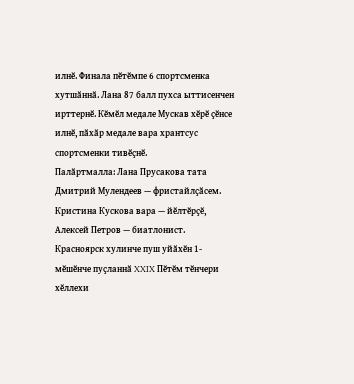илнӗ. Финала пӗтӗмпе 6 спортсменка хутшӑннӑ. Лана 87 балл пухса ыттисенчен ирттернӗ. Кӗмӗл медале Мускав хӗрӗ ҫӗнсе илнӗ, пӑхӑр медале вара хрантсус спортсменки тивӗҫнӗ.
Палӑртмалла: Лана Прусакова тата Дмитрий Мулендеев — фристайлҫӑсем. Кристина Кускова вара — йӗлтӗрҫӗ, Алексей Петров — биатлонист.
Красноярск хулинче пуш уйӑхӗн 1-мӗшӗнче пуҫланнӑ XXIX Пӗтӗм тӗнчери хӗллехи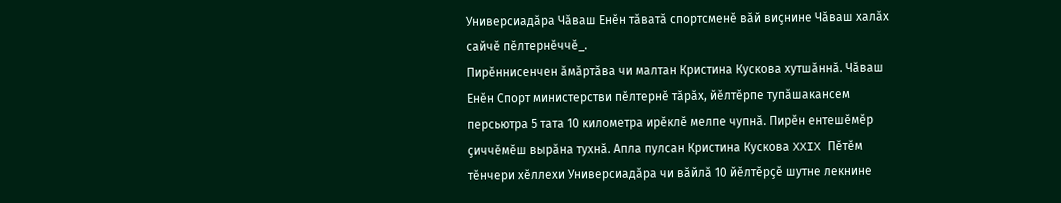Универсиадӑра Чӑваш Енӗн тӑватӑ спортсменӗ вӑй виҫнине Чӑваш халӑх сайчӗ пӗлтернӗччӗ_.
Пирӗннисенчен ӑмӑртӑва чи малтан Кристина Кускова хутшӑннӑ. Чӑваш Енӗн Спорт министерстви пӗлтернӗ тӑрӑх, йӗлтӗрпе тупӑшакансем персьютра 5 тата 10 километра ирӗклӗ мелпе чупнӑ. Пирӗн ентешӗмӗр ҫиччӗмӗш вырӑна тухнӑ. Апла пулсан Кристина Кускова XXIX Пӗтӗм тӗнчери хӗллехи Универсиадӑра чи вӑйлӑ 10 йӗлтӗрҫӗ шутне лекнине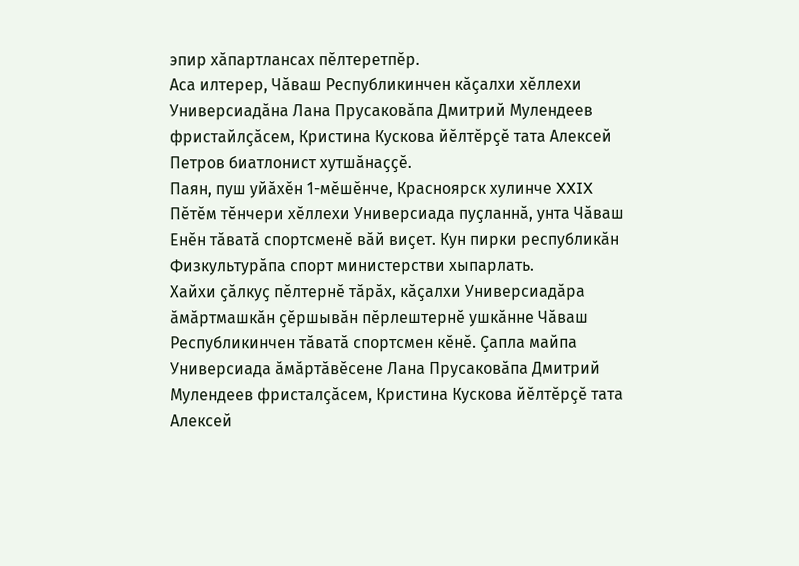эпир хӑпартлансах пӗлтеретпӗр.
Аса илтерер, Чӑваш Республикинчен кӑҫалхи хӗллехи Универсиадӑна Лана Прусаковӑпа Дмитрий Мулендеев фристайлҫӑсем, Кристина Кускова йӗлтӗрҫӗ тата Алексей Петров биатлонист хутшӑнаҫҫӗ.
Паян, пуш уйӑхӗн 1-мӗшӗнче, Красноярск хулинче XXIX Пӗтӗм тӗнчери хӗллехи Универсиада пуҫланнӑ, унта Чӑваш Енӗн тӑватӑ спортсменӗ вӑй виҫет. Кун пирки республикӑн Физкультурӑпа спорт министерстви хыпарлать.
Хайхи ҫӑлкуҫ пӗлтернӗ тӑрӑх, кӑҫалхи Универсиадӑра ӑмӑртмашкӑн ҫӗршывӑн пӗрлештернӗ ушкӑнне Чӑваш Республикинчен тӑватӑ спортсмен кӗнӗ. Ҫапла майпа Универсиада ӑмӑртӑвӗсене Лана Прусаковӑпа Дмитрий Мулендеев фристалҫӑсем, Кристина Кускова йӗлтӗрҫӗ тата Алексей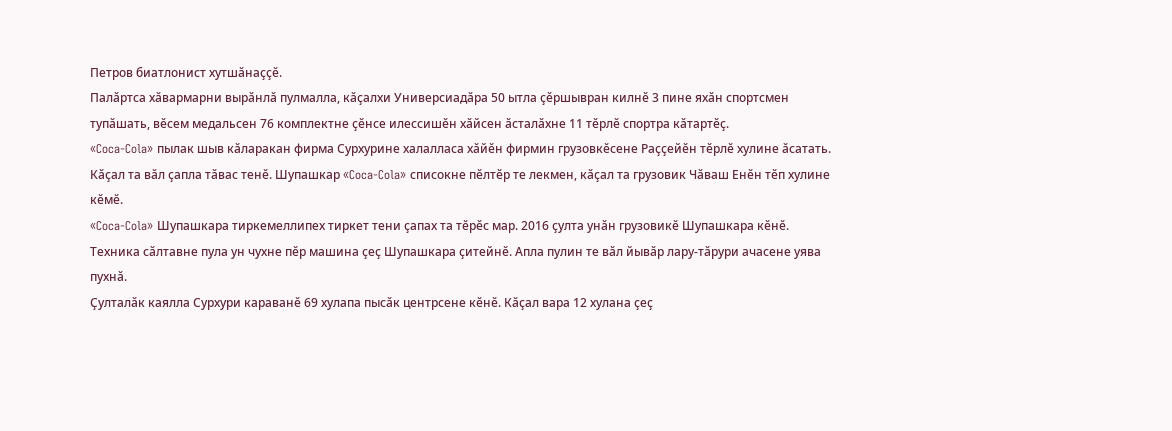Петров биатлонист хутшӑнаҫҫӗ.
Палӑртса хӑвармарни вырӑнлӑ пулмалла, кӑҫалхи Универсиадӑра 50 ытла ҫӗршывран килнӗ 3 пине яхӑн спортсмен тупӑшать, вӗсем медальсен 76 комплектне ҫӗнсе илессишӗн хӑйсен ӑсталӑхне 11 тӗрлӗ спортра кӑтартӗҫ.
«Coca-Cola» пылак шыв кӑларакан фирма Сурхурине халалласа хӑйӗн фирмин грузовкӗсене Раҫҫейӗн тӗрлӗ хулине ӑсатать. Кӑҫал та вӑл ҫапла тӑвас тенӗ. Шупашкар «Coca-Cola» списокне пӗлтӗр те лекмен, кӑҫал та грузовик Чӑваш Енӗн тӗп хулине кӗмӗ.
«Coca-Cola» Шупашкара тиркемеллипех тиркет тени ҫапах та тӗрӗс мар. 2016 ҫулта унӑн грузовикӗ Шупашкара кӗнӗ. Техника сӑлтавне пула ун чухне пӗр машина ҫеҫ Шупашкара ҫитейнӗ. Апла пулин те вӑл йывӑр лару-тӑрури ачасене уява пухнӑ.
Ҫулталӑк каялла Сурхури караванӗ 69 хулапа пысӑк центрсене кӗнӗ. Кӑҫал вара 12 хулана ҫеҫ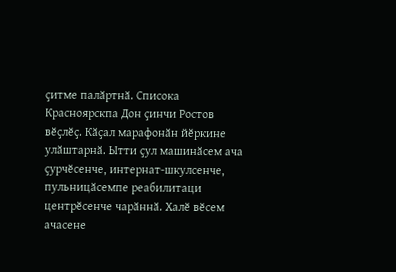ҫитме палӑртнӑ. Списока Красноярскпа Дон ҫинчи Ростов вӗҫлӗҫ. Кӑҫал марафонӑн йӗркине улӑштарнӑ. Ытти ҫул машинӑсем ача ҫурчӗсенче, интернат-шкулсенче, пульницӑсемпе реабилитаци центрӗсенче чарӑннӑ. Халӗ вӗсем ачасене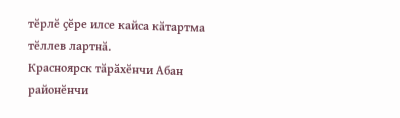тӗрлӗ ҫӗре илсе кайса кӑтартма тӗллев лартнӑ.
Красноярск тӑрӑхӗнчи Абан районӗнчи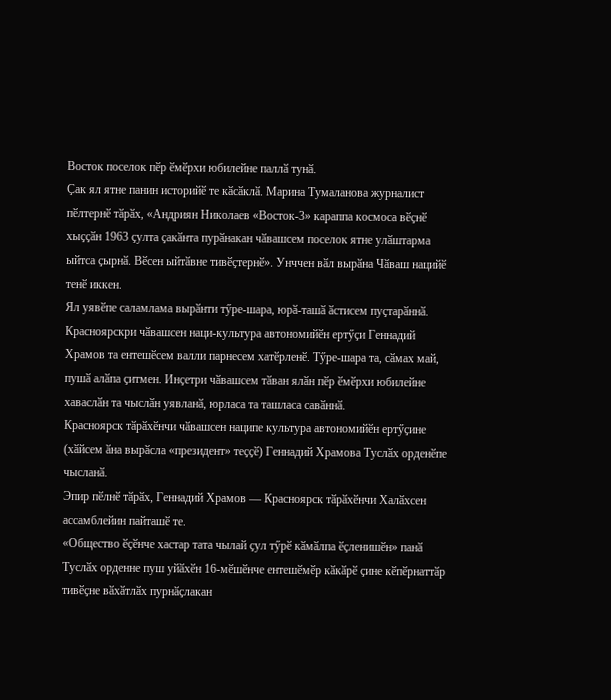Восток поселок пӗр ӗмӗрхи юбилейне паллӑ тунӑ.
Ҫак ял ятне панин историйӗ те кӑсӑклӑ. Марина Тумаланова журналист пӗлтернӗ тӑрӑх, «Андриян Николаев «Восток-3» караппа космоса вӗҫнӗ хыҫҫӑн 1963 ҫулта ҫакӑнта пурӑнакан чӑвашсем поселок ятне улӑштарма ыйтса ҫырнӑ. Вӗсен ыйтӑвне тивӗҫтернӗ». Унччен вӑл вырӑна Чӑваш нацийӗ тенӗ иккен.
Ял уявӗпе саламлама вырӑнти тӳре-шара, юрӑ-ташӑ ӑстисем пуҫтарӑннӑ. Красноярскри чӑвашсен наци-культура автономийӗн ертӳҫи Геннадий Храмов та ентешӗсем валли парнесем хатӗрленӗ. Тӳре-шара та, сӑмах май, пушӑ алӑпа ҫитмен. Инҫетри чӑвашсем тӑван ялӑн пӗр ӗмӗрхи юбилейне хаваслӑн та чыслӑн уявланӑ, юрласа та ташласа савӑннӑ.
Красноярск тӑрӑхӗнчи чӑвашсен наципе культура автономийӗн ертӳҫине (хӑйсем ӑна вырӑсла «президент» теҫҫӗ) Геннадий Храмова Туслӑх орденӗпе чысланӑ.
Эпир пӗлнӗ тӑрӑх, Геннадий Храмов — Красноярск тӑрӑхӗнчи Халӑхсен ассамблейин пайташӗ те.
«Общество ӗҫӗнче хастар тата чылай ҫул тӳрӗ кӑмӑлпа ӗҫленишӗн» панӑ Туслӑх орденне пуш уйӑхӗн 16-мӗшӗнче ентешӗмӗр кӑкӑрӗ ҫине кӗпӗрнаттӑр тивӗҫне вӑхӑтлӑх пурнӑҫлакан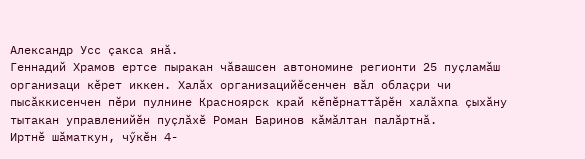Александр Усс ҫакса янӑ.
Геннадий Храмов ертсе пыракан чӑвашсен автономине регионти 25 пуҫламӑш организаци кӗрет иккен. Халӑх организацийӗсенчен вӑл облаҫри чи пысӑккисенчен пӗри пулнине Красноярск край кӗпӗрнаттӑрӗн халӑхпа ҫыхӑну тытакан управленийӗн пуҫлӑхӗ Роман Баринов кӑмӑлтан палӑртнӑ.
Иртнӗ шӑматкун, чӳкӗн 4-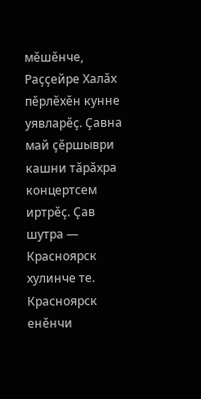мӗшӗнче, Раҫҫейре Халӑх пӗрлӗхӗн кунне уявларӗҫ. Ҫавна май ҫӗршыври кашни тӑрӑхра концертсем иртрӗҫ. Ҫав шутра — Красноярск хулинче те. Красноярск енӗнчи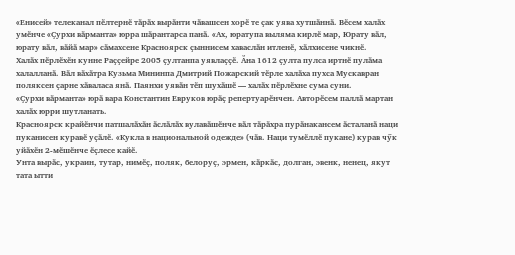«Енисей» телеканал пӗлтернӗ тӑрӑх вырӑнти чӑвашсен хорӗ те ҫак уява хутшӑннӑ. Вӗсем халӑх умӗнче «Ҫурхи вӑрманта» юрра шӑрантарса панӑ. «Ах, юратупа выляма кирлӗ мар, Юрату вӑл, юрату вӑл, вӑйӑ мар» сӑмахсене Красноярск ҫыннисем хаваслӑн итленӗ, хӑлхисене чикнӗ.
Халӑх пӗрлӗхӗн кунне Раҫҫейре 2005 ҫултанпа уявлаҫҫӗ. Ӑна 1612 ҫулта пулса иртнӗ пулӑма халалланӑ. Вӑл вӑхӑтра Кузьма Мининпа Дмитрий Пожарский тӗрле халӑха пухса Мускавран поляксен ҫарне хӑваласа янӑ. Паянхи уявӑн тӗп шухӑшӗ — халӑх пӗрлӗхне сума суни.
«Ҫурхи вӑрманта» юрӑ вара Константин Евруков юрӑҫ репертуарӗнчен. Авторӗсем паллӑ мартан халӑх юрри шутланать.
Красноярск крайӗнчи патшалӑхӑн ӑслӑлӑх вулавӑшӗнче вӑл тӑрӑхра пурӑнакансем ӑсталанӑ наци пуканисен куравӗ уҫӑлӗ. «Кукла в национальной одежде» (чӑв. Наци тумӗллӗ пукане) курав чӳк уйӑхӗн 2-мӗшӗнче ӗҫлесе кайӗ.
Унта вырӑс, украин, тутар, нимӗҫ, поляк, белоруҫ, эрмен, кӑркӑс, долган, эвенк, ненец, якут тата ытти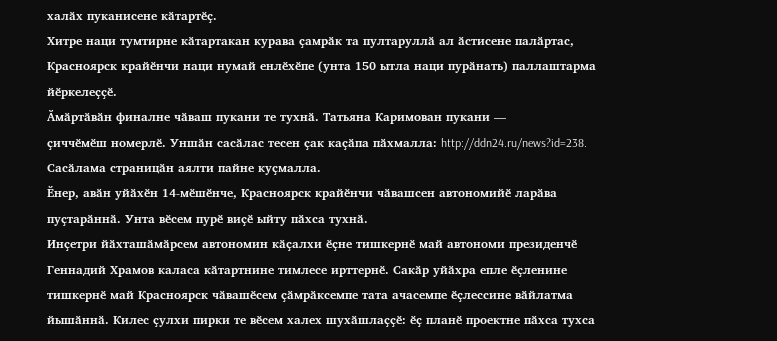халӑх пуканисене кӑтартӗҫ.
Хитре наци тумтирне кӑтартакан курава ҫамрӑк та пултаруллӑ ал ӑстисене палӑртас, Красноярск крайӗнчи наци нумай енлӗхӗпе (унта 150 ытла наци пурӑнать) паллаштарма йӗркелеҫҫӗ.
Ӑмӑртӑвӑн финалне чӑваш пукани те тухнӑ. Татьяна Каримован пукани —
ҫиччӗмӗш номерлӗ. Уншӑн сасӑлас тесен ҫак каҫӑпа пӑхмалла: http://ddn24.ru/news?id=238. Сасӑлама страницӑн аялти пайне куҫмалла.
Ӗнер, авӑн уйӑхӗн 14-мӗшӗнче, Красноярск крайӗнчи чӑвашсен автономийӗ ларӑва пуҫтарӑннӑ. Унта вӗсем пурӗ виҫӗ ыйту пӑхса тухнӑ.
Инҫетри йӑхташӑмӑрсем автономин кӑҫалхи ӗҫне тишкернӗ май автономи президенчӗ Геннадий Храмов каласа кӑтартнине тимлесе ирттернӗ. Сакӑр уйӑхра епле ӗҫленине тишкернӗ май Красноярск чӑвашӗсем ҫӑмрӑксемпе тата ачасемпе ӗҫлессине вӑйлатма йышӑннӑ. Килес ҫулхи пирки те вӗсем халех шухӑшлаҫҫӗ: ӗҫ планӗ проектне пӑхса тухса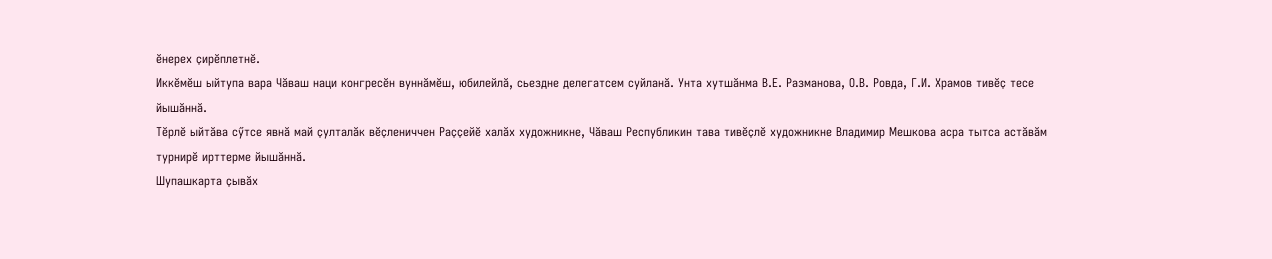ӗнерех ҫирӗплетнӗ.
Иккӗмӗш ыйтупа вара Чӑваш наци конгресӗн вуннӑмӗш, юбилейлӑ, сьездне делегатсем суйланӑ. Унта хутшӑнма В.Е. Разманова, О.В. Ровда, Г.И. Храмов тивӗҫ тесе йышӑннӑ.
Тӗрлӗ ыйтӑва сӳтсе явнӑ май ҫулталӑк вӗҫлениччен Раҫҫейӗ халӑх художникне, Чӑваш Республикин тава тивӗҫлӗ художникне Владимир Мешкова асра тытса астӑвӑм турнирӗ ирттерме йышӑннӑ.
Шупашкарта ҫывӑх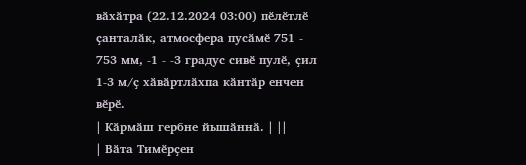вӑхӑтра (22.12.2024 03:00) пӗлӗтлӗ ҫанталӑк, атмосфера пусӑмӗ 751 - 753 мм, -1 - -3 градус сивӗ пулӗ, ҫил 1-3 м/ҫ хӑвӑртлӑхпа кӑнтӑр енчен вӗрӗ.
| Кӑрмӑш гербне йышӑннӑ. | ||
| Вӑта Тимӗрҫен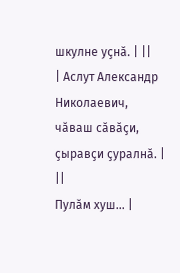шкулне уҫнӑ. | ||
| Аслут Александр Николаевич, чӑваш сӑвӑҫи, ҫыравҫи ҫуралнӑ. | ||
Пулӑм хуш... |